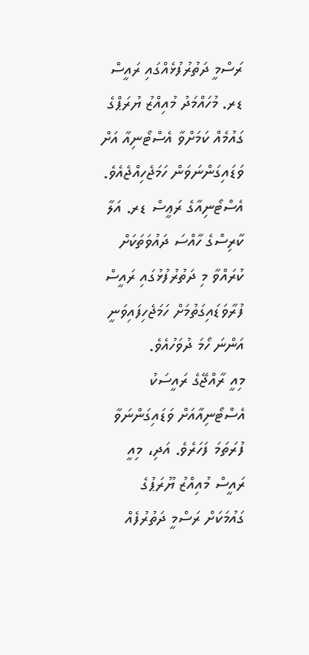ރަސްމީ ދަތުރުފުޅެއްގައި ރައީސް ޑރ. މުހައްމަދު މުއިއްޒު ޔުރަޕްގެ ގައުމެއް ކަމަށްވާ އެސްޓޯނިއާ އަށް ވަޑައިގަންނަވަން ހަމަޖެހިއްޖެއެވެ.
އެސްޓޯނިއާގެ ރަޢީސް ޑރ. އަލާ ކާރިސްގެ ހާއްސަ ދައުވަތަކަށް ކުރައްވާ މި ދަތުރުފުޅުގައި ރައީސް ފުރާވަޑައިގަތުމަށް ހަމަޖެހިފައިވަނީ އަންނަ ހޯމަ ދުވަހުއެވެ.
މިއީ ރާއްޖޭގެ ރައީސަކު އެސްޓޯނިއާއަށް ވަޑައިގަންނަވާ ފުރަތަމަ ފަހަރެވެ. އަދި، މިއީ ރައީސް މުއިއްޒު ޔޫރަޕުގެ ގައުމަކަށް ރަސްމީ ދަތުރުފެއް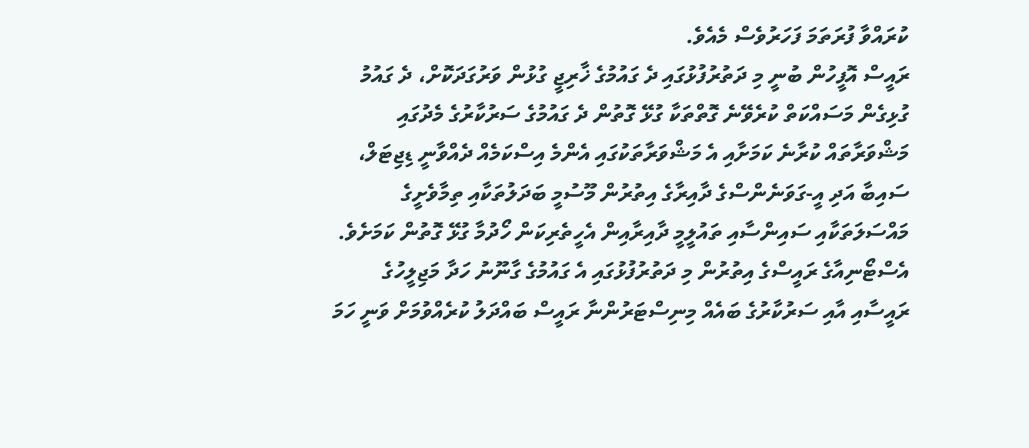ކުރައްވާ ފުރަތަމަ ފަހަރުވެސް މެއެވެ.
ރައީސް އޮފީހުން ބުނީ މި ދަތުރުފުޅުގައި ދެ ގައުމުގެ ޚާރިޖީ ގުޅުން ވަރުގަދަކޮށް، ދެ ގައުމު ގުޅިގެން މަސައްކަތް ކުރެވޭނެ ގޮތްތަކާ ގުޅޭ ގޮތުން ދެ ގައުމުގެ ސަރުކާރުގެ މެދުގައި މަޝްވަރާތައް ކުރާނެ ކަމަށާއި އެ މަޝްވަރާތަކުގައި އެންމެ އިސްކަމެއް ދެއްވާނީ ޑިޖިޓަލް، ސައިބާ އަދި އީ-ގަވަނެންސްގެ ދާއިރާގެ އިތުރުން މޫސުމީ ބަދަލުތަކާއި ތިމާވެށީގެ މައްސަލަތަކާއި ސައިންސާއި ތައުލީމީ ދާއިރާއިން އެހީތެރިކަން ހޯދުމާ ގުޅޭ ގޮތުން ކަމަށެވެ.
އެސްޓޯނިއާގެ ރައީސްގެ އިތުރުން މި ދަތުރުފުޅުގައި އެ ގައުމުގެ ގާނޫނު ހަދާ މަޖިލީހުގެ ރައީސާއި އާއި ސަރުކާރުގެ ބައެއް މިނިސްޓަރުންނާ ރައީސް ބައްދަލު ކުރެއްވުމަށް ވަނީ ހަމަ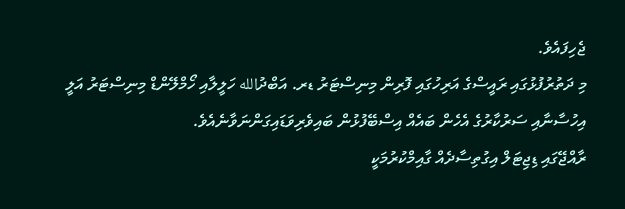ޖެހިފައެވެ.
މި ދަތުރުފުޅުގައި ރައީސްގެ އަރިހުގައި ފޮރިން މިނިސްޓަރު ޑރ. އަބްދުالله ހަލީލާއި ހޯމްލޭންޑް މިނިސްޓަރު އަލީ އިހުސާނާއި ސަރުކާރުގެ އެހެން ބައެއް އިސްބޭފުޅުން ބައިވެރިވަޑައިގަންނަވާނެއެވެ.
ރާއްޖޭގައި ޑިޖިޓަލް އިގުތިސާދެއް ގާއިމްކުރުމަކީ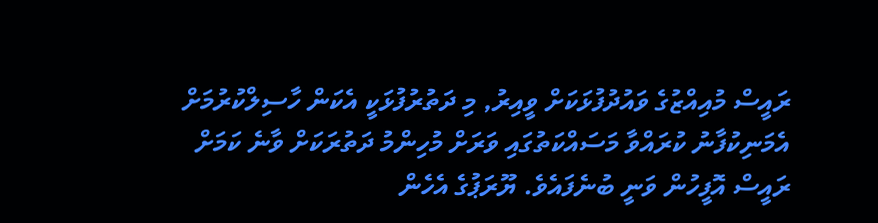ރައީސް މުއިއްޒުގެ ވައުދުފުޅަކަށް ވީއިރު, މި ދަތުރުފުޅަކީ އެކަން ހާސިލްކުރުމަށް އެމަނިކުފާނު ކުރައްވާ މަސައްކަތުގައި ވަރަށް މުހިންމު ދަތުރަކަށް ވާނެ ކަމަށް ރައީސް އޮފީހުން ވަނީ ބުނެފައެވެ. ޔޫރަޕުގެ އެހެން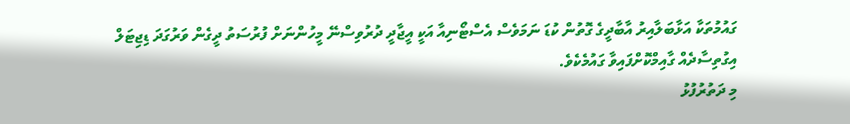ގައުމުތަކާ އަޅާބަލާއިރު އާބާދީގެ ގޮތުން ކުޑަ ނަމަވެސް އެސްޓޯނިއާ އަކީ އީޖާދީ ދުރުވިސްނޭ މީހުންނަށް ފުރުސަތު ދީގެން ވަރުގަދަ ޑިޖިޓަލް އިގުތިސާދެއް ގާއިމްކޮށްފައިވާ ގައުމެކެވެ.
މި ދަތުރުފުޅު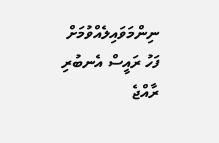ނިންމަވައިލެއްވުމަށް ފަހު ރައީސް އެނބުރި ރާއްޖެ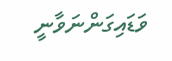ވަޑައިގަންނަވާނީ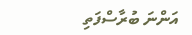އަންނަ ބުރާސްފަތި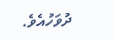ދުވަހުއެވެ.